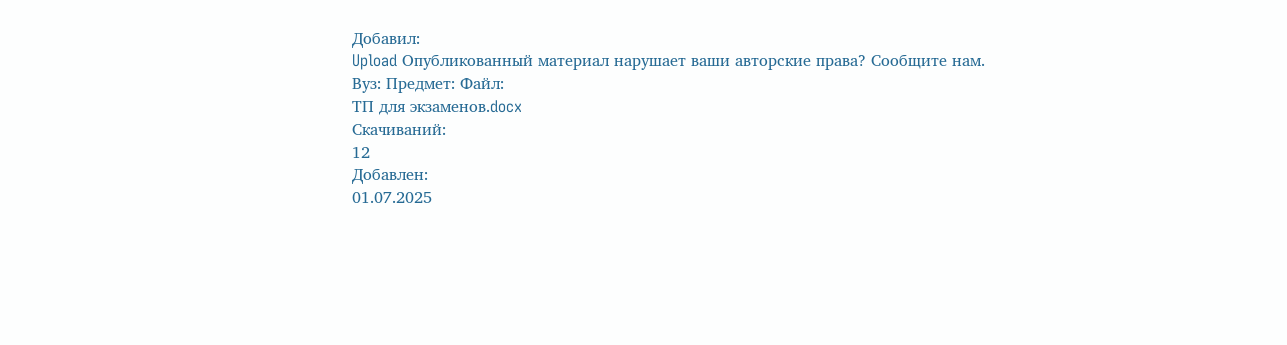Добавил:
Upload Опубликованный материал нарушает ваши авторские права? Сообщите нам.
Вуз: Предмет: Файл:
ТП для экзаменов.docx
Скачиваний:
12
Добавлен:
01.07.2025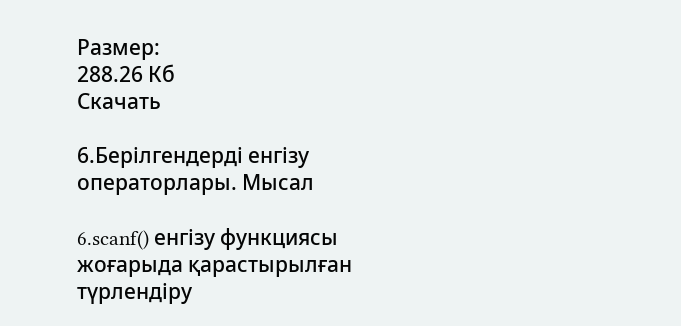Размер:
288.26 Кб
Скачать

6.Берілгендерді енгізу операторлары. Мысал

6.scanf() енгізу функциясы жоғарыда қарастырылған түрлендіру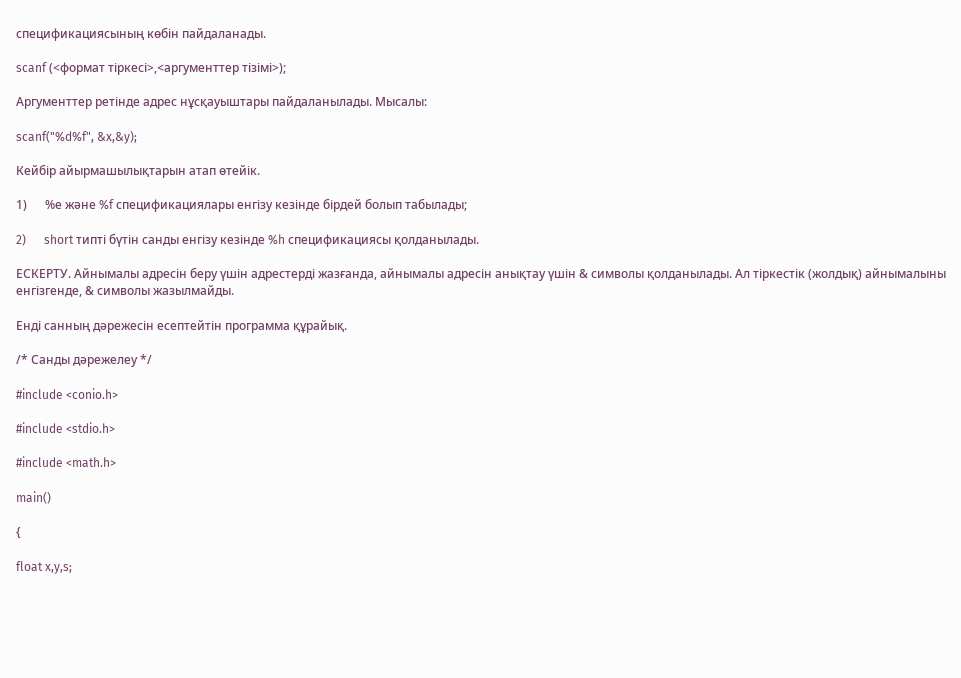спецификациясының көбін пайдаланады.

scanf (<формат тіркесі>,<аргументтер тізімі>);

Аргументтер ретінде адрес нұсқауыштары пайдаланылады. Мысалы:

scanf("%d%f", &x,&y);

Кейбір айырмашылықтарын атап өтейік.

1)      %е және %f спецификациялары енгізу кезінде бірдей болып табылады;

2)      short типті бүтін санды енгізу кезінде %h спецификациясы қолданылады.

ЕСКЕРТУ. Айнымалы адресін беру үшін адрестерді жазғанда, айнымалы адресін анықтау үшін & символы қолданылады. Ал тіркестік (жолдық) айнымалыны енгізгенде, & символы жазылмайды.

Енді санның дәрежесін есептейтін программа құрайық.

/* Санды дәрежелеу */

#include <conio.h>

#include <stdio.h>

#include <math.h>

main()

{

float x,y,s;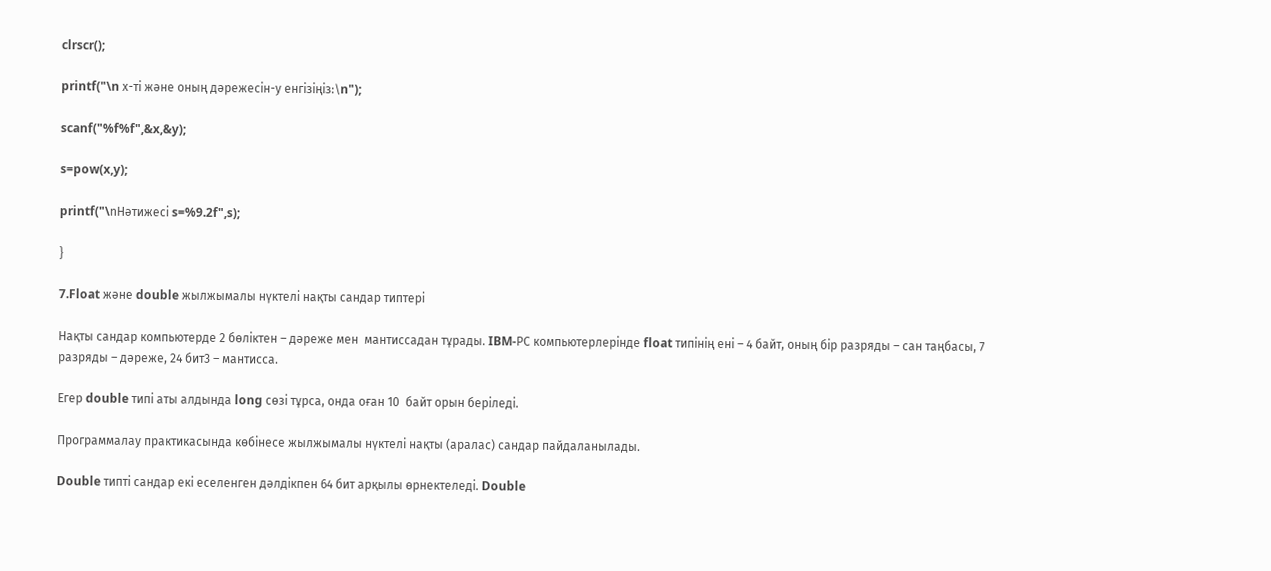clrscr();

printf("\n х-ті және оның дәрежесін-у енгізіңіз:\n");

scanf("%f%f",&x,&y);

s=pow(x,y);

printf("\nНәтижесі s=%9.2f",s);

}

7.Float және double жылжымалы нүктелі нақты сандар типтері

Нақты сандар компьютерде 2 бөліктен – дәреже мен  мантиссадан тұрады. IBM-РС компьютерлерінде float типінің ені – 4 байт, оның бір разряды – сан таңбасы, 7 разряды – дәреже, 24 бит3 – мантисса.

Егер double типі аты алдында long сөзі тұрса, онда оған 10  байт орын беріледі.

Программалау практикасында көбінесе жылжымалы нүктелі нақты (аралас) сандар пайдаланылады.

Double типті сандар екі еселенген дәлдікпен 64 бит арқылы өрнектеледі. Double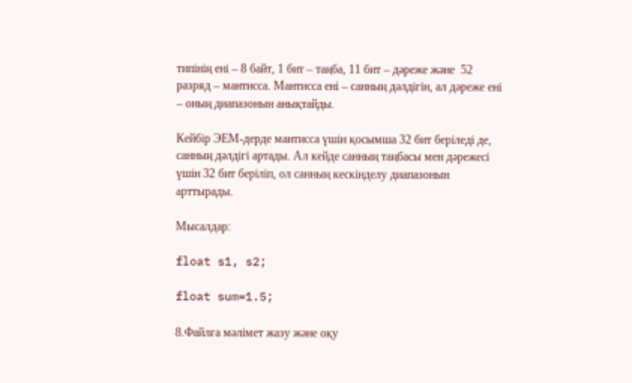типінің ені – 8 байт, 1 бит – таңба, 11 бит – дәреже және  52 разряд – мантисса. Мантисса ені – санның дәлдігін, ал дәреже ені – оның диапазонын анықтайды.

Кейбір ЭЕМ-дерде мантисса үшін қосымша 32 бит беріледі де, санның дәлдігі артады. Ал кейде санның таңбасы мен дәрежесі үшін 32 бит беріліп, ол санның кескінделу диапазонын арттырады.

Мысалдар:

float s1, s2;

float sum=1.5;

8.Файлға мәлімет жазу және оқу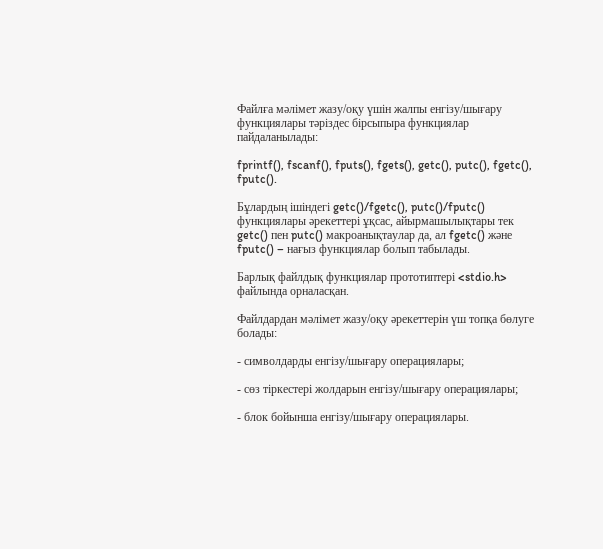Файлға мәлімет жазу/оқу үшін жалпы енгізу/шығару функциялары тәріздес бірсыпыра функциялар пайдаланылады:

fprintf(), fscanf(), fputs(), fgets(), getc(), putc(), fgetc(), fputc().

Бұлардың ішіндегі getc()/fgetc(), putc()/fputc() функциялары әрекеттері ұқсас, айырмашылықтары тек getc() пен putc() макроанықтаулар да, aл fgetc() және fputc() – нағыз функциялар болып табылады.

Барлық файлдық функциялар прототиптері <stdio.h> файлында орналасқан.

Файлдардан мәлімет жазу/оқу әрекеттерін үш топқа бөлуге болады:

- символдарды енгізу/шығару операциялары;

- сөз тіркестері жолдарын енгізу/шығару операциялары;

- блок бойынша енгізу/шығару операциялары.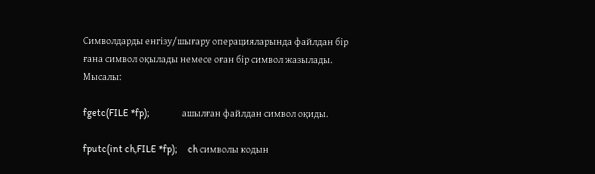Символдарды енгізу/шығару операцияларында файлдан бір ғана символ оқылады немесе оған бір символ жазылады. Мысалы:

fgetc(FILE *fp);                ашылған файлдан символ оқиды.

fputc(int ch,FILE *fp);     ch символы кодын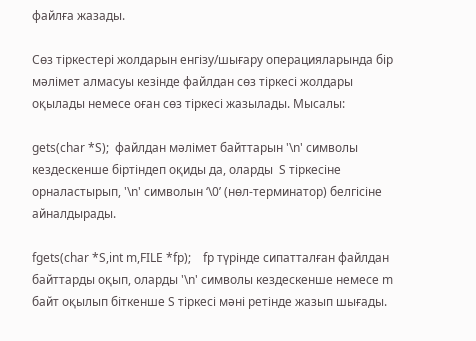файлға жазады.

Сөз тіркестері жолдарын енгізу/шығару операцияларында бір мәлімет алмасуы кезінде файлдан сөз тіркесі жолдары оқылады немесе оған сөз тіркесі жазылады. Мысалы:

gets(char *S);  файлдан мәлімет байттарын '\n' символы кездескенше біртіндеп оқиды да, оларды  S тіркесіне орналастырып, '\n' символын ‘\0’ (нөл-терминатор) белгісіне айналдырады.

fgets(char *S,int m,FILE *fp);    fp түрінде сипатталған файлдан байттарды оқып, оларды '\n' символы кездескенше немесе m байт оқылып біткенше S тіркесі мәні ретінде жазып шығады.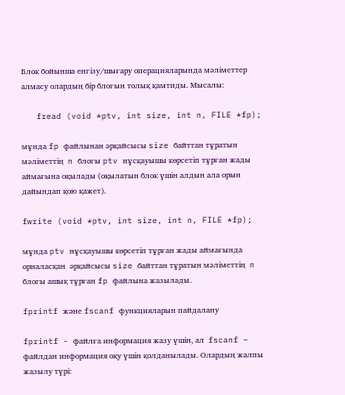Блок бойынша енгізу/шығару операцияларында мәліметтер алмасу олардың бір блогын толық қамтиды. Мысалы:

   fread (void *ptv, int size, int n, FILE *fp);

мұнда fp файлынан әрқайсысы size байттан тұратын мәліметтің  n блогы ptv нұсқауышы көрсетіп тұрған жады аймағына оқылады (оқылатын блок үшін алдын ала орын дайындап қою қажет).

fwrite (void *ptv, int size, int n, FILE *fp);

мұнда ptv нұсқауышы көрсетіп тұрған жады аймағында орналасқан  әрқайсысы size байттан тұратын мәліметтің  n блогы ашық тұрған fp файлына жазылады.

fprintf және fscanf функцияларын пайдалану

fprintf - файлға информация жазу үшін, ал  fscanf – файлдан информация оқу үшін қолданылады. Олардың жалпы жазылу түрі: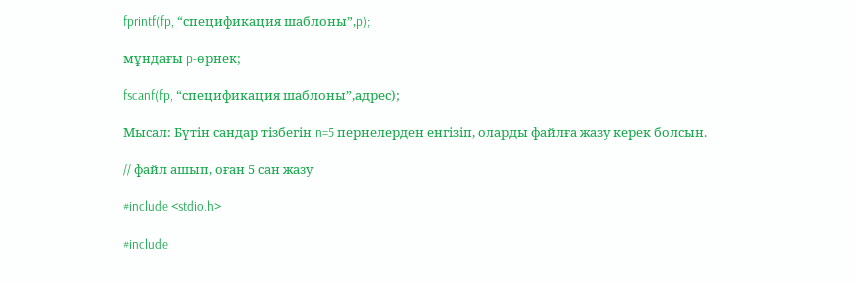fprintf(fp, “спецификация шаблоны”,p);

мұндағы p-өрнек;

fscanf(fp, “спецификация шаблоны”,адрес);

Мысал: Бүтін сандар тізбегін n=5 пернелерден енгізіп, оларды файлға жазу керек болсын.

// файл ашып, оған 5 сан жазу

#include <stdio.h>

#include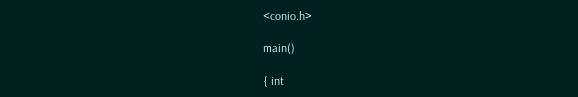<conio.h>

main()

{ int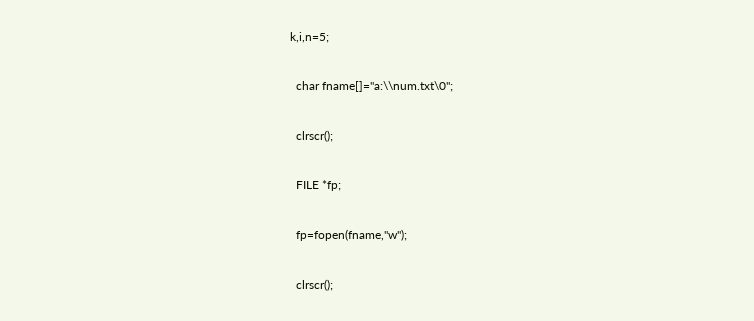k,i,n=5;

  char fname[]="a:\\num.txt\0";

  clrscr();

  FILE *fp;

  fp=fopen(fname,"w");

  clrscr();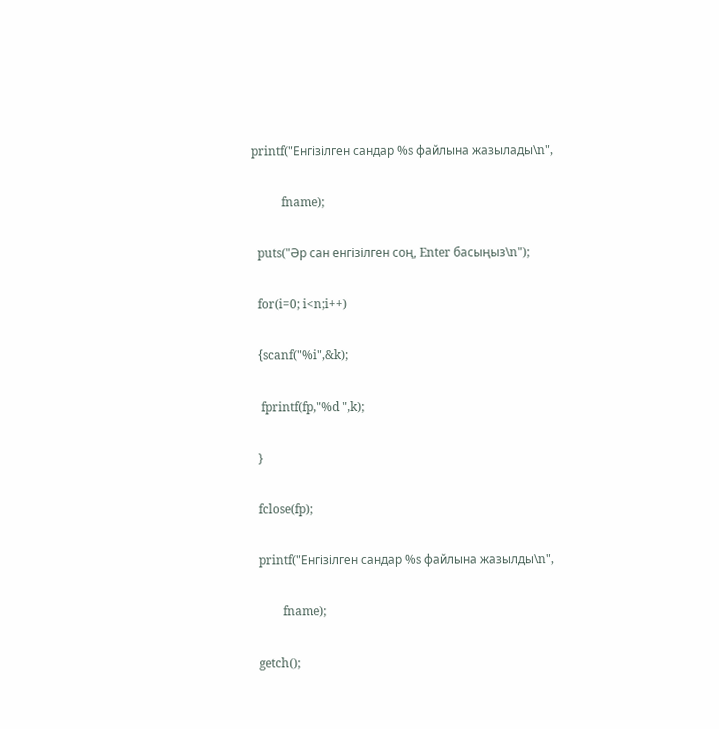printf("Енгізілген сандар %s файлына жазылады\n",

          fname);

  puts("Әр сан енгізілген соң, Enter басыңыз\n");

  for(i=0; i<n;i++)

  {scanf("%i",&k);

   fprintf(fp,"%d ",k);

  }

  fclose(fp);

  printf("Енгізілген сандар %s файлына жазылды\n",

          fname);

  getch();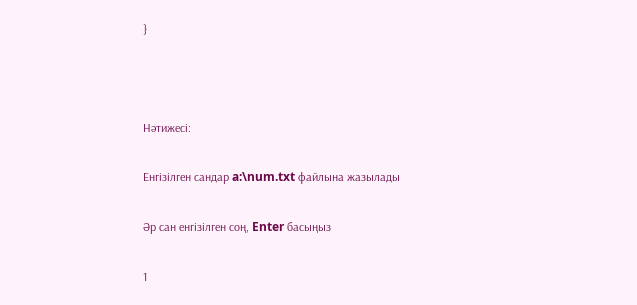}



Нәтижесі:

Енгізілген сандар a:\num.txt файлына жазылады

Әр сан енгізілген соң, Enter басыңыз

1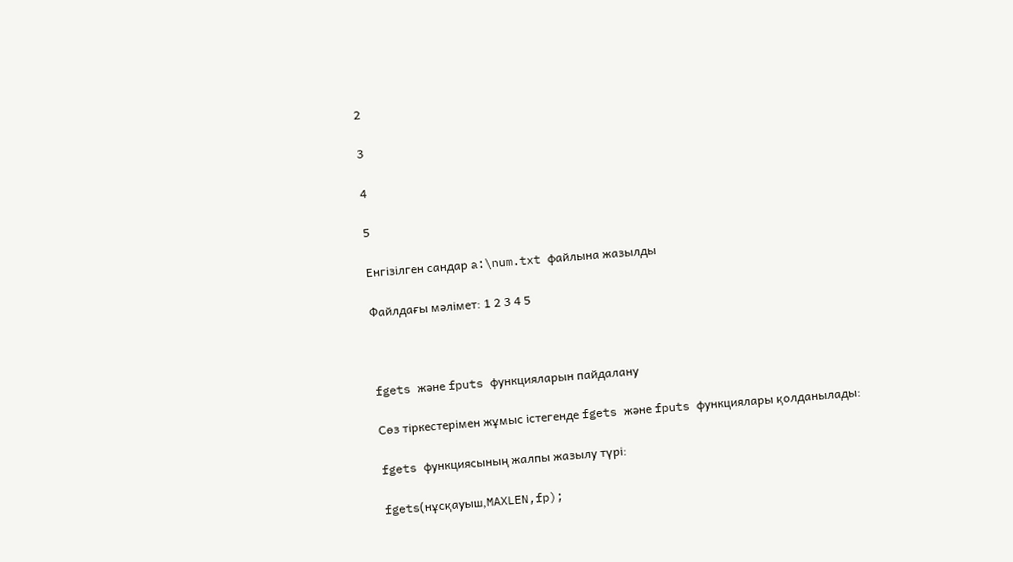2

3

4

5

Енгізілген сандар a:\num.txt файлына жазылды

Файлдағы мәлімет: 1 2 3 4 5



fgets және fputs функцияларын пайдалану

Сөз тіркестерімен жұмыс істегенде fgets және fputs функциялары қолданылады:

fgets функциясының жалпы жазылу түрі:

fgets(нұсқауыш,MAXLEN,fp);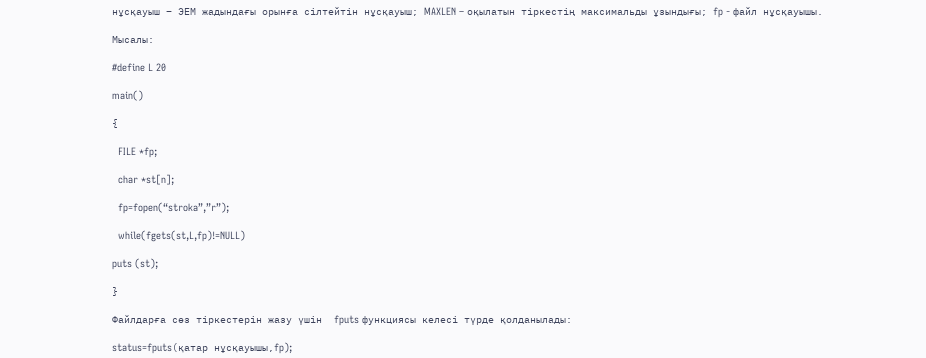нұсқауыш – ЭЕМ жадындағы орынға сілтейтін нұсқауыш; MAXLEN – оқылатын тіркестің максимальды ұзындығы; fp - файл нұсқауышы.

Мысалы:

#define L 20

main()

{

  FILE *fp;

  char *st[n];

  fp=fopen(“stroka”,”r”);

  while(fgets(st,L,fp)!=NULL)

puts (st);

}

Файлдарға сөз тіркестерін жазу үшін  fputs функциясы келесі түрде қолданылады:

status=fputs(қатар нұсқауышы,fp);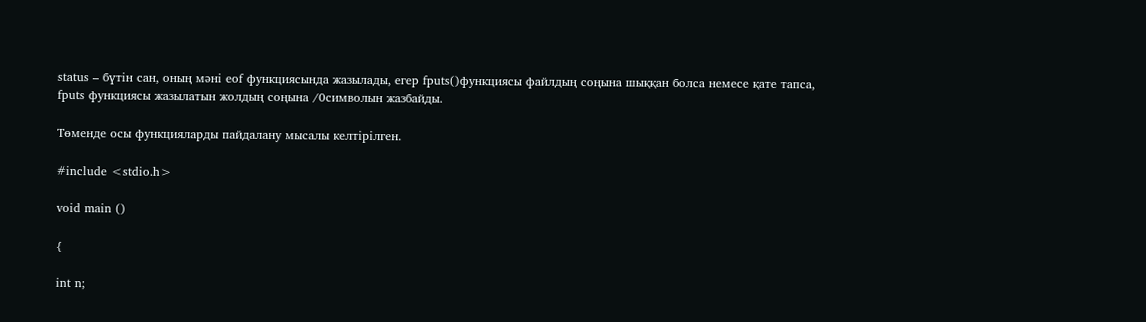status – бүтін сан, оның мәні eof функциясында жазылады, егер fputs()функциясы файлдың соңына шыққан болса немесе қате тапса, fputs функциясы жазылатын жолдың соңына /0символын жазбайды.

Төменде осы функцияларды пайдалану мысалы келтірілген.

#include <stdio.h>

void main ()

{

int n;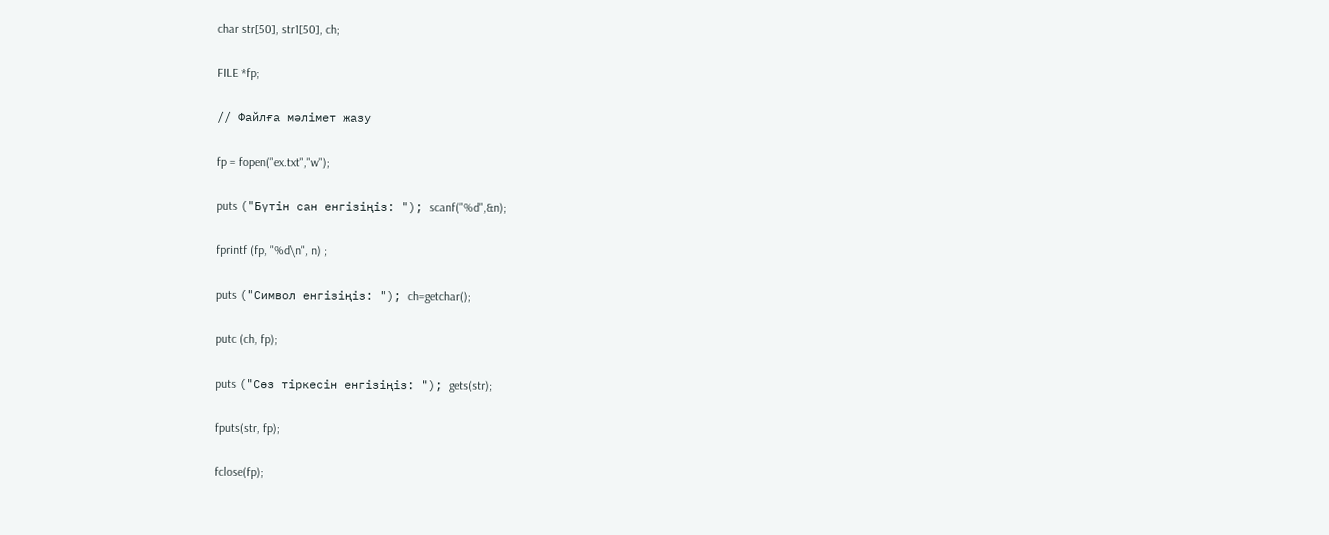char str[50], str1[50], ch;

FILE *fp;

// Файлға мәлімет жазу

fp = fopen("ex.txt","w");

puts ("Бүтін сан енгізіңіз: "); scanf("%d",&n);

fprintf (fp, "%d\n", n) ;

puts ("Символ енгізіңіз: "); ch=getchar();

putc (ch, fp);

puts ("Сөз тіркесін енгізіңіз: "); gets(str);

fputs(str, fp);

fclose(fp);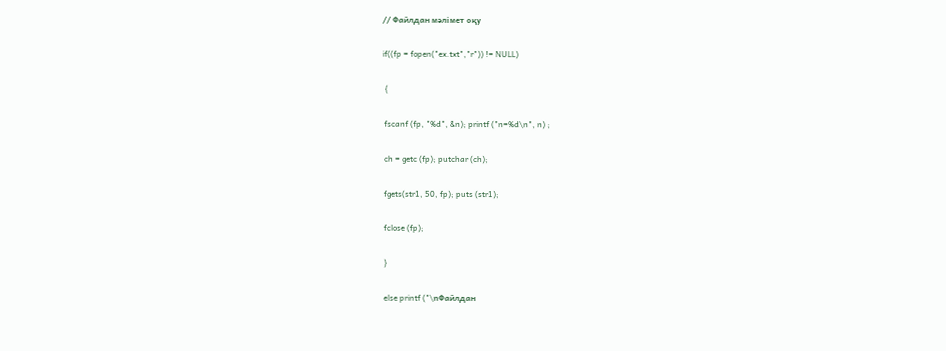// Файлдан мәлімет оқу

if((fp = fopen("ex.txt","r")) != NULL)

 {

 fscanf (fp, "%d", &n); printf ("n=%d\n", n) ;

 ch = getc (fp); putchar (ch);

 fgets(str1, 50, fp); puts (str1);

 fclose (fp);

 }

 else printf ("\nФайлдан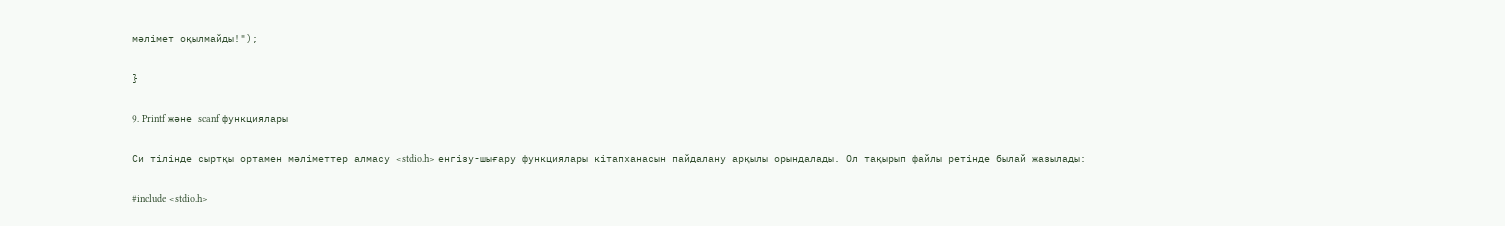мәлімет оқылмайды!");

}

9. Printf және scanf функциялары

Си тілінде сыртқы ортамен мәліметтер алмасу <stdio.h> енгізу-шығару функциялары кітапханасын пайдалану арқылы орындалады. Ол тақырып файлы ретінде былай жазылады:

#include <stdio.h>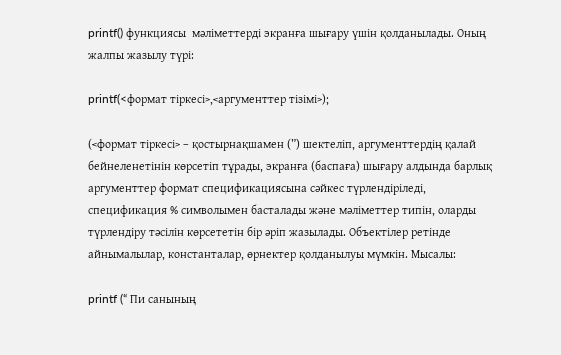printf() функциясы  мәліметтерді экранға шығару үшін қолданылады. Оның жалпы жазылу түрі:

printf(<формат тіркесі>,<аргументтер тізімі>);

(<формат тіркесі> – қостырнақшамен (”) шектеліп, аргументтердің қалай бейнеленетінін көрсетіп тұрады, экранға (баспаға) шығару алдында барлық аргументтер формат спецификациясына сәйкес түрлендіріледі, спецификация % символымен басталады және мәліметтер типін, оларды түрлендіру тәсілін көрсететін бір әріп жазылады. Объектілер ретінде айнымалылар, константалар, өрнектер қолданылуы мүмкін. Мысалы:

printf (“ Пи санының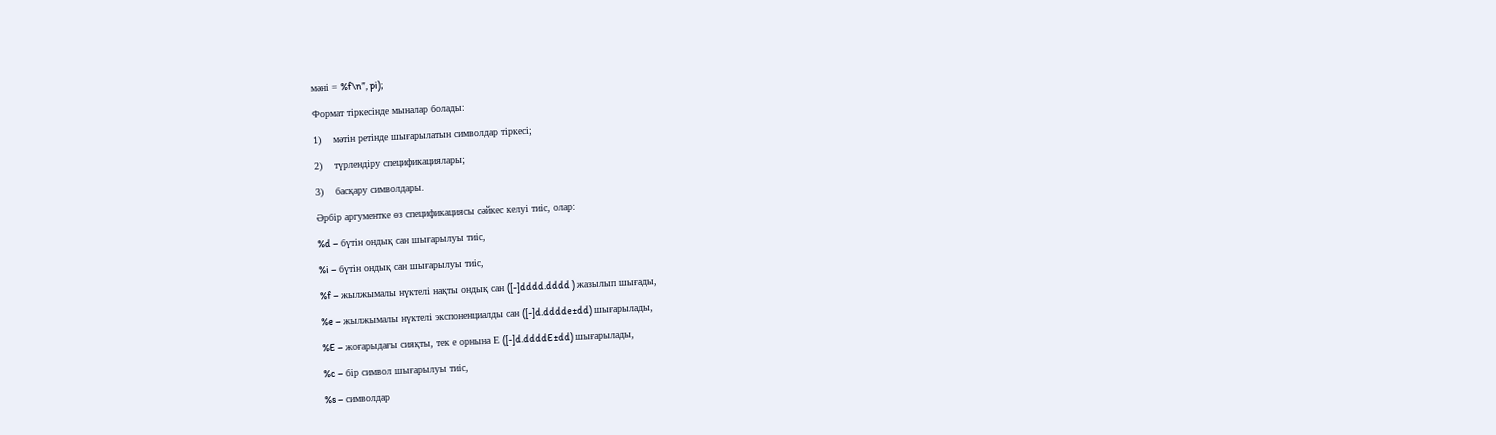мәні = %f\n”, pi);

Формат тіркесінде мыналар болады:

1)    мәтін ретінде шығарылатын символдар тіркесі;

2)    түрлендіру спецификациялары;

3)    басқару символдары.

Әрбір аргументке өз спецификациясы сәйкес келуі тиіс, олар:

%d – бүтін ондық сан шығарылуы тиіс,

%i – бүтін ондық сан шығарылуы тиіс,

%f – жылжымалы нүктелі нақты ондық сан ([-]dddd.dddd ) жазылып шығады,

%e – жылжымалы нүктелі экспоненциалды сан ([-]d.dddde±dd) шығарылады,

%E – жоғарыдағы сияқты, тек е орнына Е ([-]d.ddddE±dd) шығарылады,

%c – бір символ шығарылуы тиіс,

%s – символдар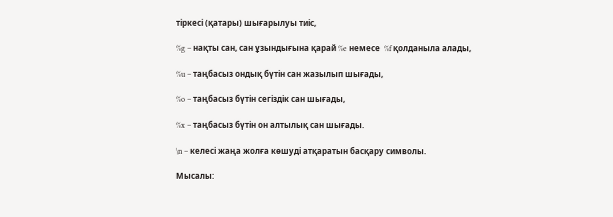тіркесі (қатары) шығарылуы тиіс,

%g – нақты сан, сан ұзындығына қарай %e немесе  %f қолданыла алады,

%u – таңбасыз ондық бүтін сан жазылып шығады,

%o – таңбасыз бүтін сегіздік сан шығады,

%x – таңбасыз бүтін он алтылық сан шығады.

\n – келесі жаңа жолға көшуді атқаратын басқару символы.

Мысалы: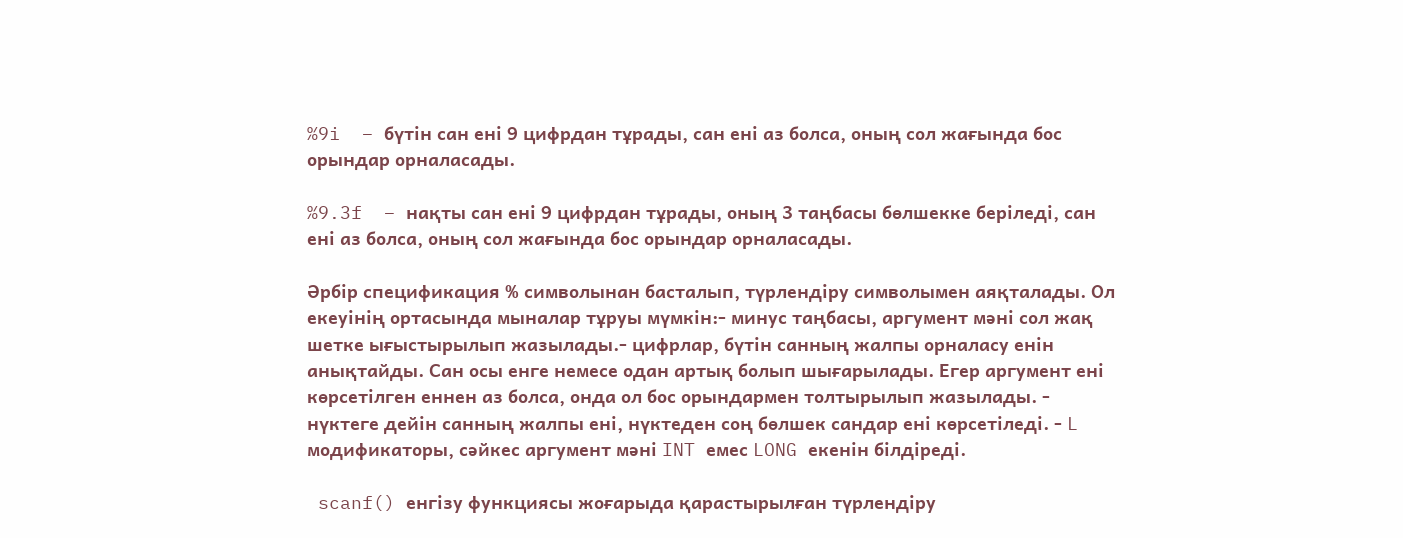%9i  – бүтін сан ені 9 цифрдан тұрады, сан ені аз болса, оның сол жағында бос орындар орналасады.

%9.3f  – нақты сан ені 9 цифрдан тұрады, оның 3 таңбасы бөлшекке беріледі, сан ені аз болса, оның сол жағында бос орындар орналасады.

Әрбір спецификация % символынан басталып, түрлендіру символымен аяқталады. Ол екеуінің ортасында мыналар тұруы мүмкін:- минус таңбасы, аргумент мәні сол жақ шетке ығыстырылып жазылады.- цифрлар, бүтін санның жалпы орналасу енін анықтайды. Сан осы енге немесе одан артық болып шығарылады. Егер аргумент ені көрсетілген еннен аз болса, онда ол бос орындармен толтырылып жазылады. - нүктеге дейін санның жалпы ені, нүктеден соң бөлшек сандар ені көрсетіледі. - L модификаторы, сәйкес аргумент мәні INT емес LONG екенін білдіреді.

 scanf() енгізу функциясы жоғарыда қарастырылған түрлендіру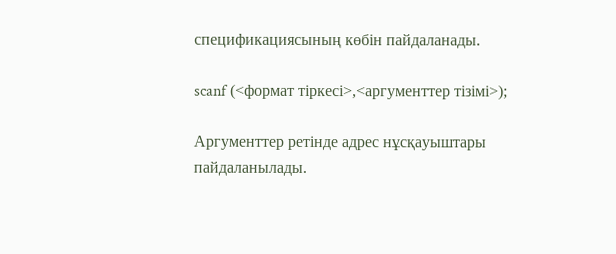спецификациясының көбін пайдаланады.

scanf (<формат тіркесі>,<аргументтер тізімі>);

Аргументтер ретінде адрес нұсқауыштары пайдаланылады.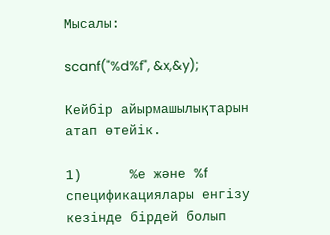Мысалы:

scanf("%d%f", &x,&y);

Кейбір айырмашылықтарын атап өтейік.

1)      %е және %f спецификациялары енгізу кезінде бірдей болып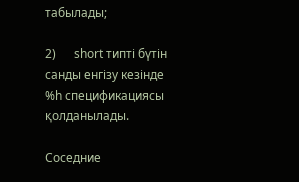табылады;

2)      short типті бүтін санды енгізу кезінде %h спецификациясы қолданылады.

Соседние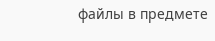файлы в предмете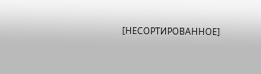[НЕСОРТИРОВАННОЕ]